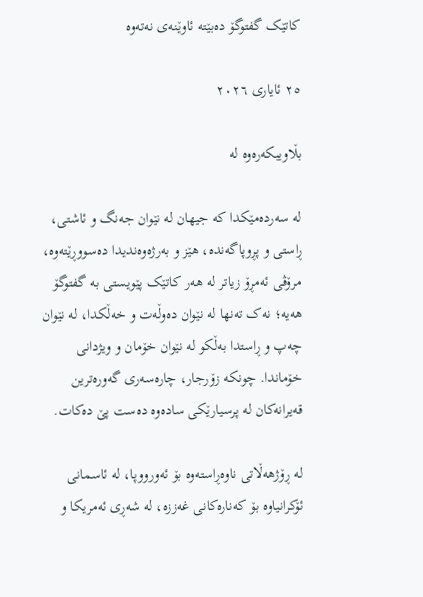کاتێک گفتوگۆ دەبێتە ئاوێنەی نەتەوە

٢٥ ئایاری ٢٠٢٦

بڵاویبکەرەوە لە

لە سەردەمێکدا کە جیهان لە نێوان جەنگ و ئاشتی، ڕاستی و پڕوپاگەندە، هێز و بەرژەوەندیدا دەسووڕێتەوە، مرۆڤی ئەمڕۆ زیاتر لە هەر کاتێک پێویستی بە گفتوگۆ هەیە؛ نەک تەنها لە نێوان دەوڵەت و خەڵکدا، لە نێوان چەپ و ڕاستدا بەڵکو لە نێوان خۆمان و ویژدانی خۆماندا. چونکە زۆرجار، چارەسەری گەورەترین قەیرانەکان لە پرسیارێکی سادەوە دەست پێ دەکات.

لە ڕۆژهەڵاتی ناوەڕاستەوە بۆ ئەورووپا، لە ئاسمانی ئۆکرانیاوە بۆ کەنارەکانی غەززە، لە شەڕی ئەمریکا و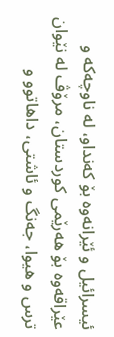ئیسرائیل و ئێرانەوە بۆ کەنداو، لە ناوچەکە و عێراقەوە بۆ هەرێمی کوردستان، مرۆڤ لە نێوان ترس و هیوا، جەنگ و ئاشتی، داهاتوو و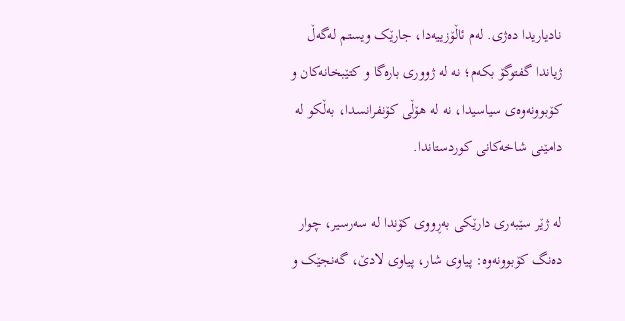نادیاریدا دەژی. لەم ئاڵۆزییەدا، جارێک ویستم لەگەڵ ژیاندا گفتوگۆ بکەم؛ نە لە ژووری بارەگا و کتێبخانەکان و کۆبوونەوەی سیاسیدا، نە لە هۆڵی کۆنفرانسدا، بەڵکو لە دامێنی شاخەکانی کوردستاندا.

لە ژێر سێبەری دارێکی بەڕووی کۆندا لە سەرسیر، چوار دەنگ کۆبوونەوە: پیاوی شار، پیاوی لادێ، گەنجێک و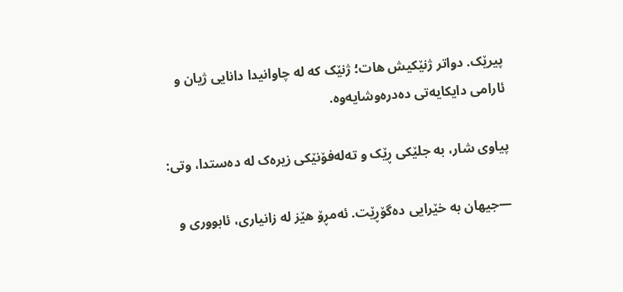پیرێک. دواتر ژنێکیش هات؛ ژنێک کە لە چاوانیدا دانایی ژیان و ئارامی دایکایەتی دەدرەوشایەوە.

پیاوی شار، بە جلێکی ڕێک و تەلەفۆنێکی زیرەک لە دەستدا، وتی:

—جیهان بە خێرایی دەگۆڕێت. ئەمڕۆ هێز لە زانیاری، ئابووری و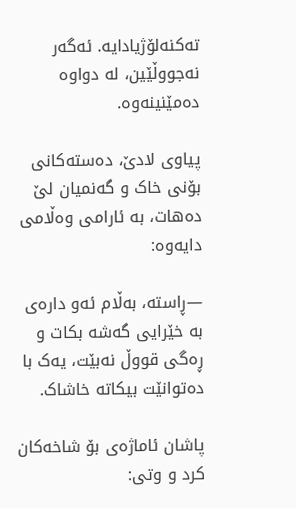تەکنەلۆژیادایە. ئەگەر نەجووڵێین، لە دواوە دەمێنینەوە.

پیاوی لادێ، دەستەکانی بۆنی خاک و گەنمیان لێ دەهات، بە ئارامی وەڵامی دایەوە:

—ڕاستە، بەڵام ئەو دارەی بە خێرایی گەشە بکات و ڕەگی قووڵ نەبێت، یەک با دەتوانێت بیکاتە خاشاک.

پاشان ئاماژەی بۆ شاخەکان کرد و وتی: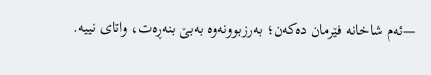—ئەم شاخانە فێرمان دەکەن؛ بەرزبوونەوە بەبێ بنەڕەت، واتای نییە.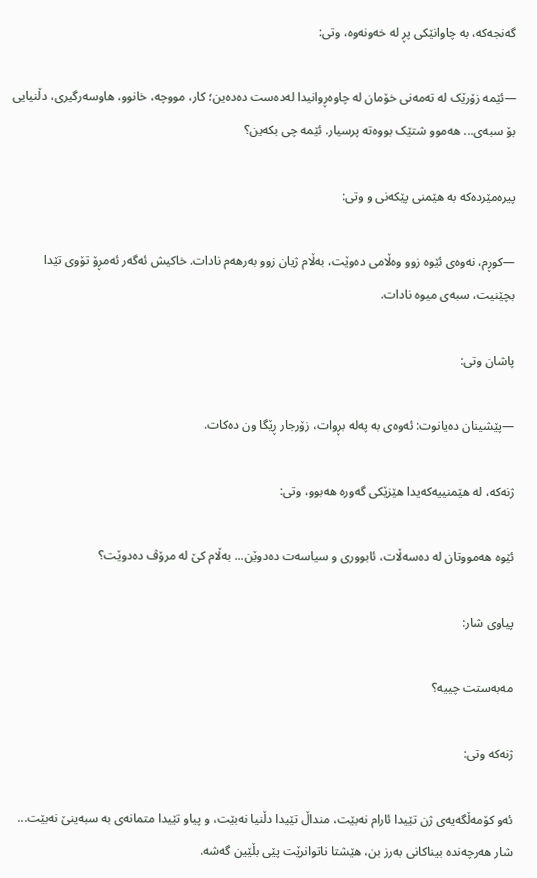گەنجەکە، بە چاوانێکی پڕ لە خەونەوە، وتی:

—ئێمە زۆرێک لە تەمەنی خۆمان لە چاوەڕوانیدا لەدەست دەدەین؛ کار، مووچە، خانوو، هاوسەرگیری، دڵنیایی بۆ سبەی... هەموو شتێک بووەتە پرسیار. ئێمە چی بکەین؟

پیرەمێردەکە بە هێمنی پێکەنی و وتی:

—کوڕم، نەوەی ئێوە زوو وەڵامی دەوێت، بەڵام ژیان زوو بەرهەم نادات. خاکیش ئەگەر ئەمڕۆ تۆوی تێدا بچێنیت، سبەی میوە نادات.

پاشان وتی:

—پێشینان دەیانوت: ئەوەی بە پەلە بڕوات، زۆرجار ڕێگا ون دەکات.

ژنەکە، لە هێمنییەکەیدا هێزێکی گەورە هەبوو، وتی:

ئێوە هەمووتان لە دەسەڵات، ئابووری و سیاسەت دەدوێن... بەڵام کێ لە مرۆڤ دەدوێت؟

پیاوی شار:

مەبەستت چییە؟

ژنەکە وتی:

ئەو کۆمەڵگەیەی ژن تێیدا ئارام نەبێت، منداڵ تێیدا دڵنیا نەبێت، و پیاو تێیدا متمانەی بە سبەینێ نەبێت... شار هەرچەندە بیناکانی بەرز بن، هێشتا ناتوانرێت پێی بڵێین گەشە.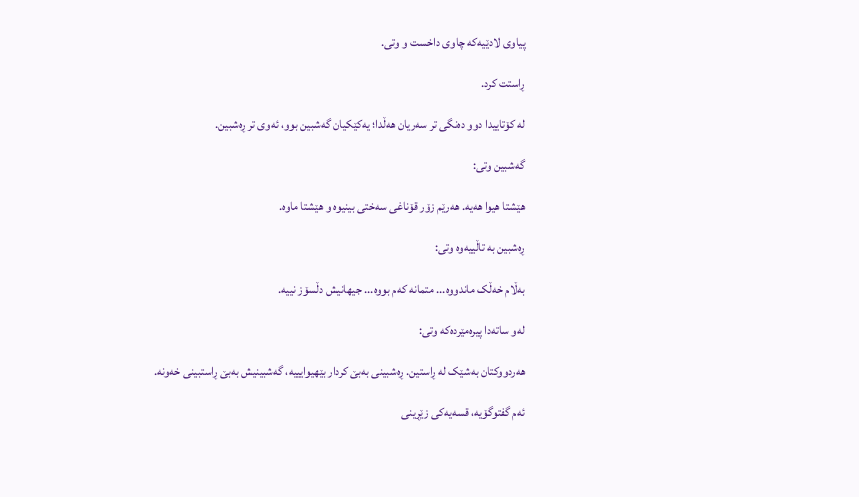پیاوی لادێیەکە چاوی داخست و وتی.

ڕاستت کرد.

لە کۆتاییدا دوو دەنگی تر سەریان هەڵدا؛ یەکێکیان گەشبین بوو، ئەوی تر ڕەشبین.

گەشبین وتی:

هێشتا هیوا هەیە. هەرێم زۆر قۆناغی سەختی بینیوە و هێشتا ماوە.

ڕەشبین بە تاڵییەوە وتی:

بەڵام خەڵک ماندووە... متمانە کەم بووە... جیهانیش دڵسۆز نییە.

لەو ساتەدا پیرەمێردەکە وتی:

هەردووکتان بەشێک لە ڕاستین. ڕەشبینی بەبێ کردار بێهیوایییە، گەشبینیش بەبێ ڕاستبینی خەونە.

ئەم گفتوگۆیە، قسەیەکی زێڕینی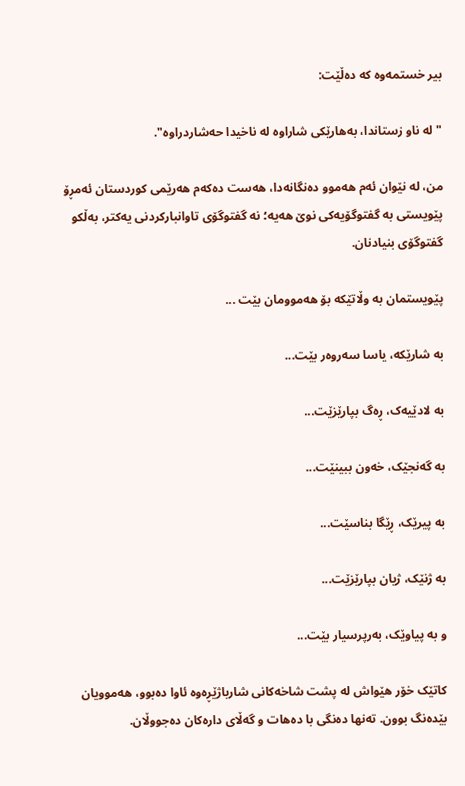بیر خستمەوە کە دەڵێت:

"لە ناو زستاندا، بەهارێکی شاراوە لە ناخیدا حەشاردراوە".

من، لە نێوان ئەم هەموو دەنگانەدا، هەست دەکەم هەرێمی کوردستان ئەمڕۆ پێویستی بە گفتوگۆیەکی نوێ هەیە؛ نە گفتوگۆی تاوانبارکردنی یەکتر، بەڵکو گفتوگۆی بنیادنان.

پێویستمان بە وڵاتێکە بۆ هەموومان بێت ...

بە شارێکە، یاسا سەروەر بێت...

بە لادێیەک، ڕەگ بپارێزێت...

بە گەنجێک، خەون ببینێت...

بە پیرێک، ڕێگا بناسێت...

بە ژنێک، ژیان بپارێزێت...

و بە پیاوێک، بەرپرسیار بێت...

کاتێک خۆر هێواش لە پشت شاخەکانی شارباژێڕەوە ئاوا دەبوو، هەموویان بێدەنگ بوون. تەنها دەنگی با دەهات و گەڵای دارەکان دەجووڵان.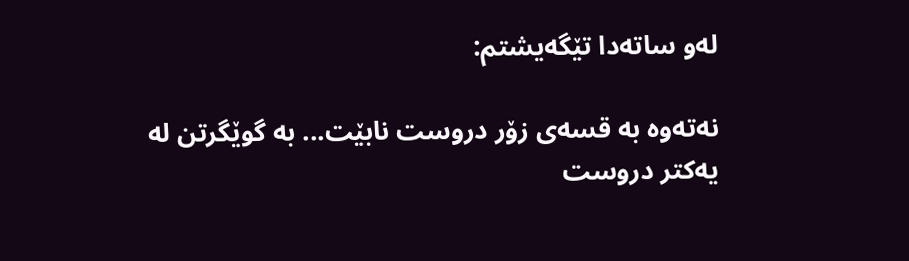لەو ساتەدا تێگەیشتم:

نەتەوە بە قسەی زۆر دروست نابێت... بە گوێگرتن لە یەکتر دروست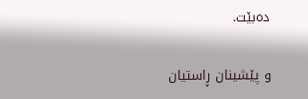دەبێت.

و پێشینان ڕاستیان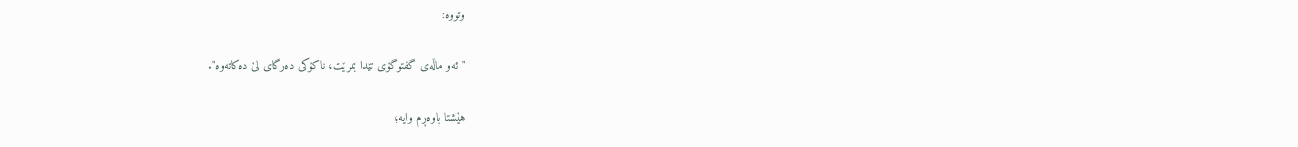وتووە:

"ئەو ماڵەی گفتوگۆی تێدا بمرێت، ناکۆکی دەرگای لێ دەکاتەوە".

هێشتا باوەڕم وایە؛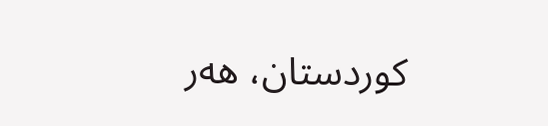کوردستان، هەر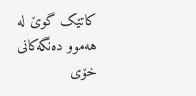کاتێک گوێ لە هەموو دەنگەکانی خۆی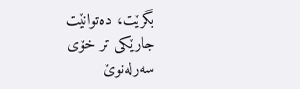بگرێت، دەتوانێت جارێکی تر خۆی سەرلەنوێ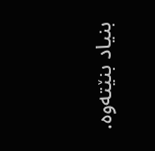بنیاد بنێتەوە.